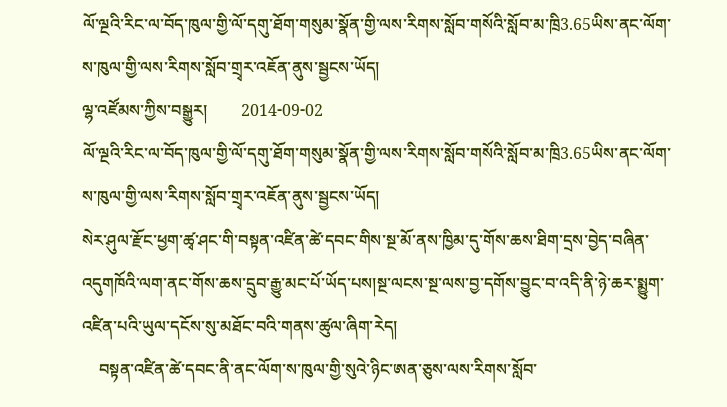ལོ་ལྔའི་རིང་ལ་བོད་ཁུལ་གྱི་ལོ་དགུ་ཐོག་གསུམ་སྣོན་གྱི་ལས་རིགས་སློབ་གསོའི་སློབ་མ་ཁྲི3.65ཡིས་ནང་ལོག་ས་ཁུལ་གྱི་ལས་རིགས་སློབ་གྲྭར་འཇོན་ནུས་སྦྱངས་ཡོད།
ལྷ་འཛོམས་ཀྱིས་བསྒྱུར།        2014-09-02
ལོ་ལྔའི་རིང་ལ་བོད་ཁུལ་གྱི་ལོ་དགུ་ཐོག་གསུམ་སྣོན་གྱི་ལས་རིགས་སློབ་གསོའི་སློབ་མ་ཁྲི3.65ཡིས་ནང་ལོག་ས་ཁུལ་གྱི་ལས་རིགས་སློབ་གྲྭར་འཇོན་ནུས་སྦྱངས་ཡོད།
སེར་ཤུལ་རྫོང་ཕྱག་ཚྭ་ཤང་གི་བསྟན་འཛིན་ཚེ་དབང་གིས་སྔ་མོ་ནས་ཁྱིམ་དུ་གོས་ཆས་ཐིག་དྲས་བྱེད་བཞིན་འདུགཁོའི་ལག་ནང་གོས་ཆས་དྲུབ་རྒྱུ་མང་པོ་ཡོད་པས།སྔ་ལངས་སྔ་ལས་བྱ་དགོས་བྱུང་བ་འདི་ནི་ཉེ་ཆར་སྨྱུག་འཛིན་པའི་ཡུལ་དངོས་སུ་མཐོང་བའི་གནས་ཚུལ་ཞིག་རེད།
    བསྟན་འཛིན་ཚེ་དབང་ནི་ནང་ལོག་ས་ཁུལ་གྱི་སུའེ་ཉིང་ཨན་ཅུས་ལས་རིགས་སློབ་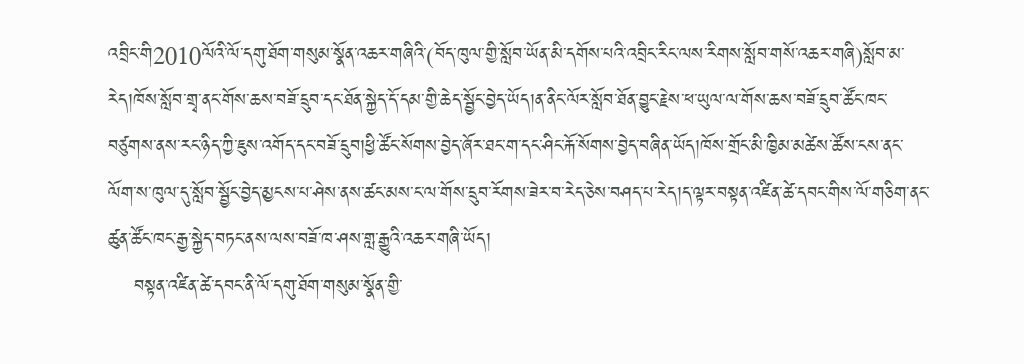འབྲིང་གི2010ལོའི་ལོ་དགུ་ཐོག་གསུམ་སྣོན་འཆར་གཞིའི་(བོད་ཁུལ་གྱི་སློབ་ཡོན་མི་དགོས་པའི་འབྲིང་རིང་ལས་རིགས་སློབ་གསོ་འཆར་གཞི)སློབ་མ་རེད།ཁོས་སློབ་གྲྭ་ནང་གོས་ཆས་བཟོ་དྲུབ་དང་ཐོན་སྐྱེད་དོ་དམ་གྱི་ཆེད་སྦྱོང་བྱེད་ཡོད།ན་ནིང་ལོར་སློབ་ཐོན་བྱུང་རྗེས་ཕ་ཡུལ་ལ་གོས་ཆས་བཟོ་དྲུབ་ཚོང་ཁང་བཙུགས་ནས་རང་ཉིད་ཀྱི་ཇུས་འགོད་དང་བཟོ་དྲུབ།ཕྱི་ཚོང་སོགས་བྱེད་ཞོར་ཐང་ག་དང་ཤིང་རྐོ་སོགས་བྱེད་བཞིན་ཡོད།ཁོས་གྲོང་མི་ཁྱིམ་མཚེས་ཚོས་ངས་ནང་ལོག་ས་ཁུལ་དུ་སློབ་སྦྱོང་བྱེད་མྱངས་པ་ཤེས་ནས་ཚང་མས་ང་ལ་གོས་དྲུབ་རོགས་ཟེར་བ་རེད་ཅེས་བཤད་པ་རེད།ད་ལྟར་བསྟན་འཛིན་ཚེ་དབང་གིས་ལོ་གཅིག་ནང་ཚུན་ཚོང་ཁང་རྒྱ་སྐྱེད་བཏང་ནས་ལས་བཟོ་ཁ་ཤས་གླ་རྒྱུའི་འཆར་གཞི་ཡོད།
    བསྟན་འཛིན་ཚེ་དབང་ནི་ལོ་དགུ་ཐོག་གསུམ་སྣོན་གྱི་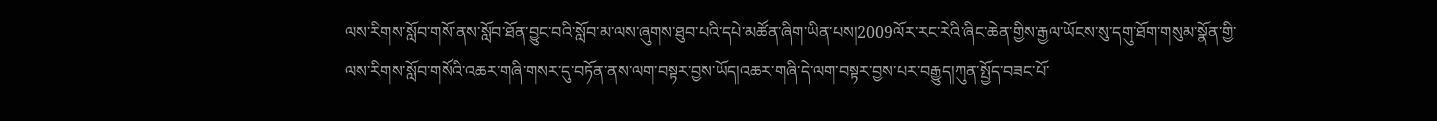ལས་རིགས་སློབ་གསོ་ནས་སློབ་ཐོན་བྱུང་བའི་སློབ་མ་ལས་ཞུགས་ཐུབ་པའི་དཔེ་མཚོན་ཞིག་ཡིན་པས།2009ལོར་རང་རེའི་ཞིང་ཆེན་གྱིས་རྒྱལ་ཡོངས་སུ་དགུ་ཐོག་གསུམ་སྣོན་གྱི་ལས་རིགས་སློབ་གསོའི་འཆར་གཞི་གསར་དུ་བཏོན་ནས་ལག་བསྟར་བྱས་ཡོད།འཆར་གཞི་དེ་ལག་བསྟར་བྱས་པར་བརྒྱུད།ཀུན་སྤྱོད་བཟང་པོ་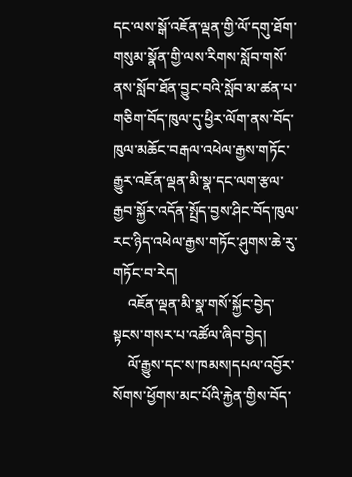དང་ལས་སྒོ་འཇོན་ལྡན་གྱི་ལོ་དགུ་ཐོག་གསུམ་སྣོན་གྱི་ལས་རིགས་སློབ་གསོ་ནས་སློབ་ཐོན་བྱུང་བའི་སློབ་མ་ཚན་པ་གཅིག་བོད་ཁུལ་དུ་ཕྱིར་ལོག་ནས་བོད་ཁུལ་མཆོང་བརྒལ་འཕེལ་རྒྱས་གཏོང་རྒྱུར་འཇོན་ལྡན་མི་སྣ་དང་ལག་རྩལ་རྒྱབ་སྐྱོར་འདོན་སྤྲོད་བྱས་ཤིང་བོད་ཁུལ་རང་ཉིད་འཕེལ་རྒྱས་གཏོང་ཤུགས་ཆེ་རུ་གཏོང་བ་རེད།
    འཇོན་ལྡན་མི་སྣ་གསོ་སྐྱོང་བྱེད་སྟངས་གསར་པ་འཚོལ་ཞིབ་བྱེད།
    ལོ་རྒྱུས་དང་ས་ཁམས།དཔལ་འབྱོར་སོགས་ཕྱོགས་མང་པོའི་རྐྱེན་གྱིས་བོད་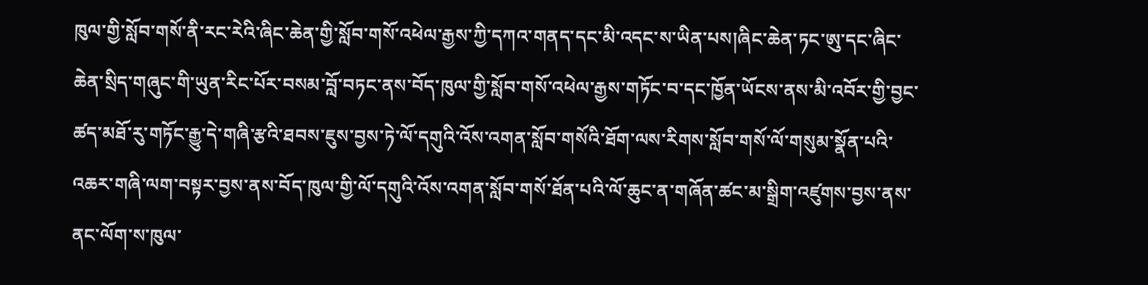ཁུལ་གྱི་སློབ་གསོ་ནི་རང་རེའི་ཞིང་ཆེན་གྱི་སློབ་གསོ་འཕེལ་རྒྱས་ཀྱི་དཀའ་གནད་དང་མི་འདང་ས་ཡིན་པས།ཞིང་ཆེན་ཏང་ཨུ་དང་ཞིང་ཆེན་སྲིད་གཞུང་གི་ཡུན་རིང་པོར་བསམ་བློ་བཏང་ནས་བོད་ཁུལ་གྱི་སློབ་གསོ་འཕེལ་རྒྱས་གཏོང་བ་དང་ཁྱོན་ཡོངས་ནས་མི་འབོར་གྱི་བྱང་ཚད་མཐོ་རུ་གཏོང་རྒྱུ་དེ་གཞི་རྩའི་ཐབས་ཇུས་བྱས་ཏེ་ལོ་དགུའི་འོས་འགན་སློབ་གསོའི་ཐོག་ལས་རིགས་སློབ་གསོ་ལོ་གསུམ་སྣོན་པའི་འཆར་གཞི་ལག་བསྟར་བྱས་ནས་བོད་ཁུལ་གྱི་ལོ་དགུའི་འོས་འགན་སློབ་གསོ་ཐོན་པའི་ལོ་ཆུང་ན་གཞོན་ཚང་མ་སྒྲིག་འཛུགས་བྱས་ནས་ནང་ལོག་ས་ཁུལ་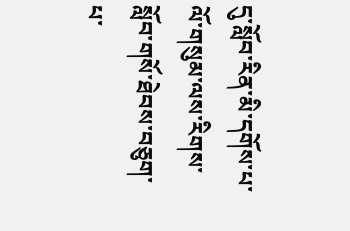དུ་སློབ་རིན་མི་དགོས་པ་ལོ་གསུམ་ལས་རིགས་སློབ་གསོ་ཐེབས་བཅུག་པ་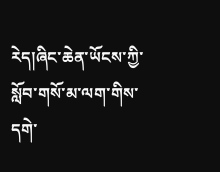རེད།ཞིང་ཆེན་ཡོངས་ཀྱི་སློབ་གསོ་མ་ལག་གིས་དགེ་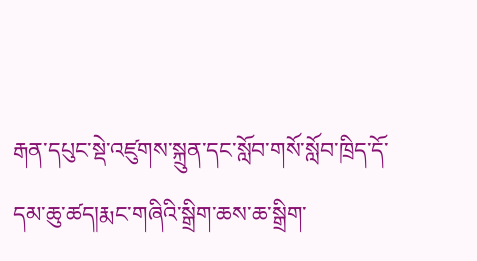རྒན་དཔུང་སྡེ་འཛུགས་སྐྲུན་དང་སློབ་གསོ་སློབ་ཁྲིད་དོ་དམ་ཆུ་ཚད།རྨང་གཞིའི་སྒྲིག་ཆས་ཆ་སྒྲིག་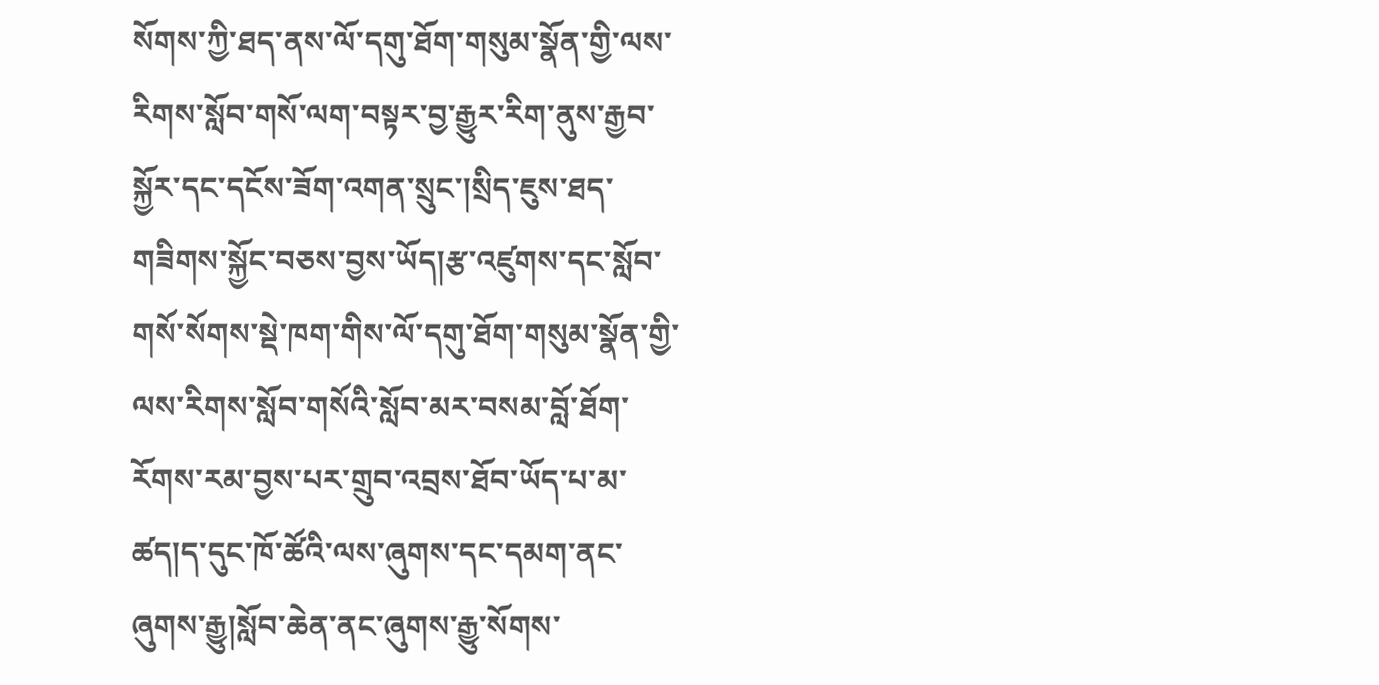སོགས་ཀྱི་ཐད་ནས་ལོ་དགུ་ཐོག་གསུམ་སྣོན་གྱི་ལས་རིགས་སློབ་གསོ་ལག་བསྟར་བྱ་རྒྱུར་རིག་ནུས་རྒྱབ་སྐྱོར་དང་དངོས་ཟོག་འགན་སྲུང་།སྲིད་ཇུས་ཐད་གཟིགས་སྐྱོང་བཅས་བྱས་ཡོད།རྩ་འཛུགས་དང་སློབ་གསོ་སོགས་སྡེ་ཁག་གིས་ལོ་དགུ་ཐོག་གསུམ་སྣོན་གྱི་ལས་རིགས་སློབ་གསོའི་སློབ་མར་བསམ་བློ་ཐོག་རོགས་རམ་བྱས་པར་གྲུབ་འབྲས་ཐོབ་ཡོད་པ་མ་ཚད།ད་དུང་ཁོ་ཚོའི་ལས་ཞུགས་དང་དམག་ནང་ཞུགས་རྒྱུ།སློབ་ཆེན་ནང་ཞུགས་རྒྱུ་སོགས་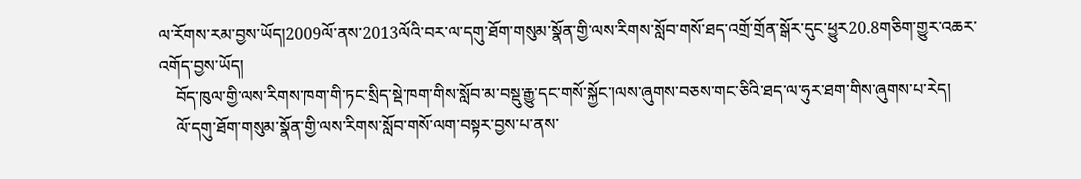ལ་རོགས་རམ་བྱས་ཡོད།2009ལོ་ནས་2013ལོའི་བར་ལ་དགུ་ཐོག་གསུམ་སྣོན་གྱི་ལས་རིགས་སློབ་གསོ་ཐད་འགྲོ་གྲོན་སྒོར་དུང་ཕྱུར20.8གཅིག་གྱུར་འཆར་འགོད་བྱས་ཡོད།
    བོད་ཁུལ་གྱི་ལས་རིགས་ཁག་གི་ཏང་སྲིད་སྡེ་ཁག་གིས་སློབ་མ་བསྡུ་རྒྱུ་དང་གསོ་སྐྱོང་།ལས་ཞུགས་བཅས་གང་ཅིའི་ཐད་ལ་ཧུར་ཐག་གིས་ཞུགས་པ་རེད།
    ལོ་དགུ་ཐོག་གསུམ་སྣོན་གྱི་ལས་རིགས་སློབ་གསོ་ལག་བསྟར་བྱས་པ་ནས་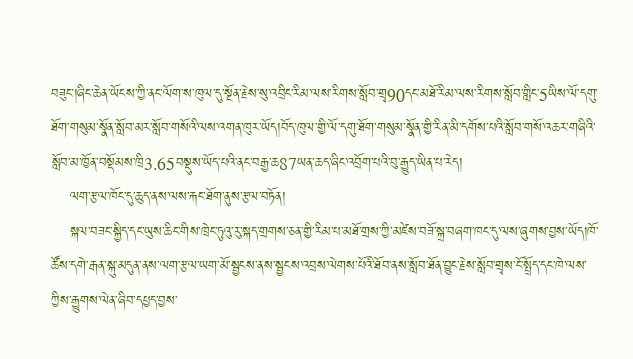བཟུང་།ཞིང་ཆེན་ཡོངས་ཀྱི་ནང་ལོག་ས་ཁུལ་དུ་སྔོན་རྗེས་སུ་འབྲིང་རིམ་ལས་རིགས་སློབ་གྲྭ90དང་མཐོ་རིམ་ལས་རིགས་སློབ་གླིང་5ཡིས་ལོ་དགུ་ཐོག་གསུམ་སྣོན་སློབ་མར་སློབ་གསོའི་ལས་འགན་ཁུར་ཡོད།བོད་ཁུལ་གྱི་ལོ་དགུ་ཐོག་གསུམ་སྣོན་གྱི་རིན་མི་དགོས་པའི་སློབ་གསོ་འཆར་གཞིའི་སློབ་མ་ཁྱོན་བསྡོམས་ཁྲི3.65བསྡུས་ཡོད་པའི་ནང་བརྒྱ་ཆ87ཡན་ཆད་ཞིང་འབྲོག་པའི་བུ་རྒྱུད་ཡིན་པ་རེད།
    ལག་རྩལ་ཁོང་དུ་ཆུད་ནས་ལས་རྐང་ཐོག་ནུས་རྩལ་བཏོན།
    སྐལ་བཟང་སྐྱིད་དང་ཡུས་ཆིང་གིས་ཁྲེང་ཏུའུ་རུ་སྐད་གྲགས་ཅན་གྱི་རིམ་པ་མཐོ་གྲས་ཀྱི་མཛེས་བཟོ་སྐྲ་བཞག་ཁང་དུ་ལས་ཞུགས་བྱས་ཡོད།ཁོ་ཚོས་དགེ་རྒན་སྐུ་མདུན་ནས་ལག་རྩལ་ཡག་མོ་སྦྱངས་ནས་སྦྱངས་འབྲས་ལེགས་པོའི་ཐོབ་ནས་སློབ་ཐོན་བྱུང་རྗེས་སློབ་གྲྭས་ངོ་སྤྲོད་དང་ཁེ་ལས་ཀྱིས་རྒྱུགས་ལེན་ཞིབ་དཔྱད་བྱས་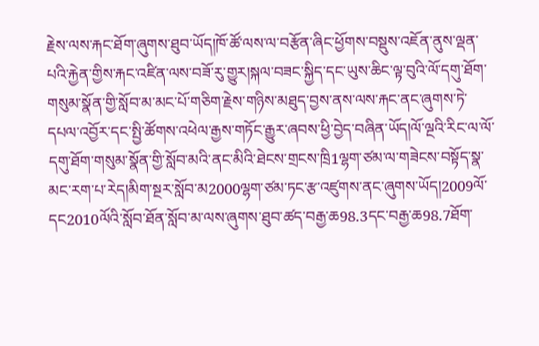རྗེས་ལས་རྐང་ཐོག་ཞུགས་ཐུབ་ཡོད།ཁོ་ཚོ་ལས་ལ་བརྩོན་ཞིང་ཕྱོགས་བསྡུས་འཇོན་ནུས་ལྡན་པའི་རྐྱེན་གྱིས་རྐང་འཛིན་ལས་བཟོ་རུ་གྱུར།སྐལ་བཟང་སྐྱིད་དང་ཡུས་ཆིང་ལྟ་བུའི་ལོ་དགུ་ཐོག་གསུམ་སྣོན་གྱི་སློབ་མ་མང་པོ་གཅིག་རྗེས་གཉིས་མཐུད་བྱས་ནས་ལས་རྐང་ནང་ཞུགས་ཏེ་དཔལ་འབྱོར་དང་སྤྱི་ཚོགས་འཕེལ་རྒྱས་གཏོང་རྒྱུར་ཞབས་ཕྱི་བྱེད་བཞིན་ཡོད།ལོ་ལྔའི་རིང་ལ་ལོ་དགུ་ཐོག་གསུམ་སྣོན་གྱི་སློབ་མའི་ནང་མིའི་ཐེངས་གྲངས་ཁྲི1ལྷག་ཙམ་ལ་གཟེངས་བསྟོད་སྣ་མང་རག་པ་རེད།མིག་སྔར་སློབ་མ2000ལྷག་ཙམ་ཏང་རྩ་འཛུགས་ནང་ཞུགས་ཡོད།2009ལོ་དང2010ལོའི་སློབ་ཐོན་སློབ་མ་ལས་ཞུགས་ཐུབ་ཚད་བརྒྱ་ཆ98.3དང་བརྒྱ་ཆ98.7ཐོག་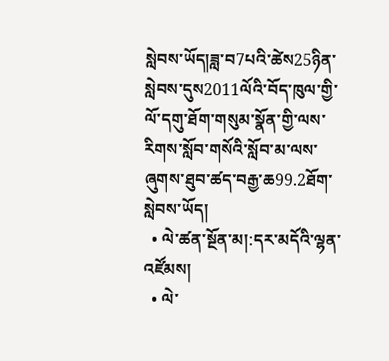སླེབས་ཡོད།ཟླ་བ7པའི་ཚེས25ཉིན་སླེབས་དུས2011ལོའི་བོད་ཁུལ་གྱི་ལོ་དགུ་ཐོག་གསུམ་སྣོན་གྱི་ལས་རིགས་སློབ་གསོའི་སློབ་མ་ལས་ཞུགས་ཐུབ་ཚད་བརྒྱ་ཆ99.2ཐོག་སླེབས་ཡོད།
  • ལེ་ཚན་སྔོན་མ།:དར་མདོའི་ལྷན་འཛོམས།
  • ལེ་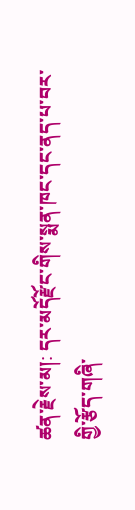ཚན་རྗེས་མ།: དར་མདོརྫོང་གིས་སྨན་ཁང་དང་ནད་པ་བར་གྱི་རྩོད་གཞི་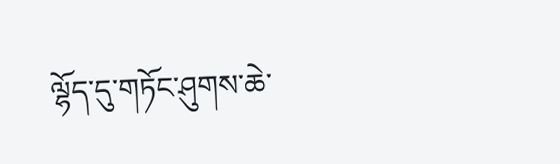ལྷོད་དུ་གཏོང་ཤུགས་ཆེ་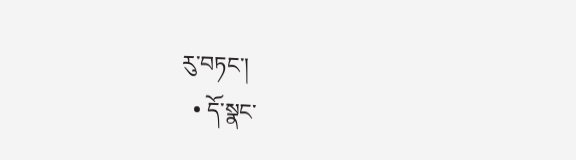རུ་བཏང་།
  • དོ་སྣང་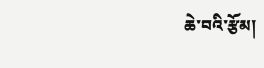ཆེ་བའི་རྩོམ།